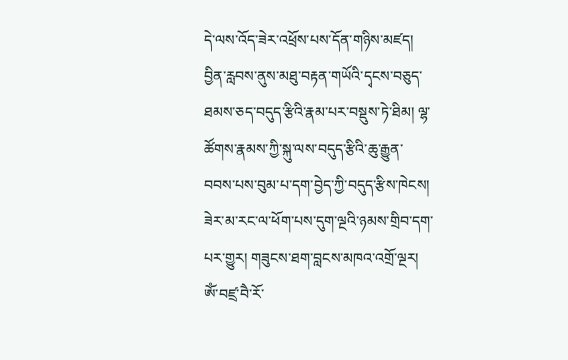དེ་ལས་འོད་ཟེར་འཕྲོས་པས་དོན་གཉིས་མཛད། བྱིན་རླབས་ནུས་མཐུ་བརྟན་གཡོའི་དྭངས་བཅུད་ཐམས་ཅད་བདུད་རྩིའི་རྣམ་པར་བསྡུས་ཏེ་ཐིམ། ལྷ་ཚོགས་རྣམས་ཀྱི་སྐུ་ལས་བདུད་རྩིའི་ཆུ་རྒྱུན་བབས་པས་བུམ་པ་དག་བྱེད་ཀྱི་བདུད་རྩིས་ཁེངས། ཟེར་མ་རང་ལ་ཕོག་པས་དུག་ལྔའི་ཉམས་གྲིབ་དག་པར་གྱུར། གཟུངས་ཐག་བླངས་མཁའ་འགྲོ་ལྔར། ཨོཾ་བཛྲ་བཻ་རོ་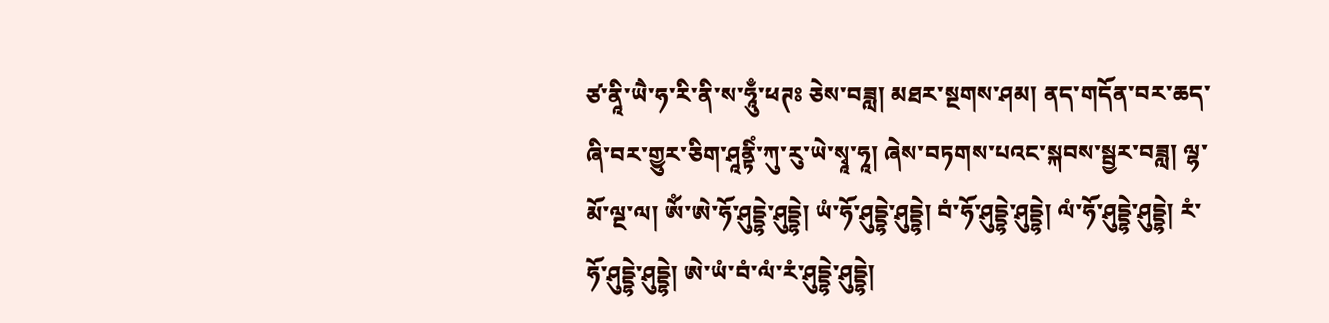ཙ་ནཱི་ཡཻ་ཧ་རི་ནི་ས་ཧཱུྃ་ཕཊཿ ཅེས་བཟླ། མཐར་སྔགས་ཤམ། ནད་གདོན་བར་ཆད་ཞི་བར་གྱུར་ཅིག་ཤཱནྟིཾ་ཀུ་རུ་ཡེ་སྭཱ་ཧཱ། ཞེས་བཏགས་པའང་སྐབས་སྦྱར་བཟླ། ལྷ་མོ་ལྔ་ལ། ཨོཾ་ཨེ་ཧོ་ཤུདྡྷེ་ཤུདྡྷེ། ཡཾ་ཧོ་ཤུདྡྷེ་ཤུདྡྷེ། བཾ་ཧོ་ཤུདྡྷེ་ཤུདྡྷེ། ལཾ་ཧོ་ཤུདྡྷེ་ཤུདྡྷེ། རཾ་ཧོ་ཤུདྡྷེ་ཤུདྡྷེ། ཨེ་ཡཾ་བཾ་ལཾ་རཾ་ཤུདྡྷེ་ཤུདྡྷེ།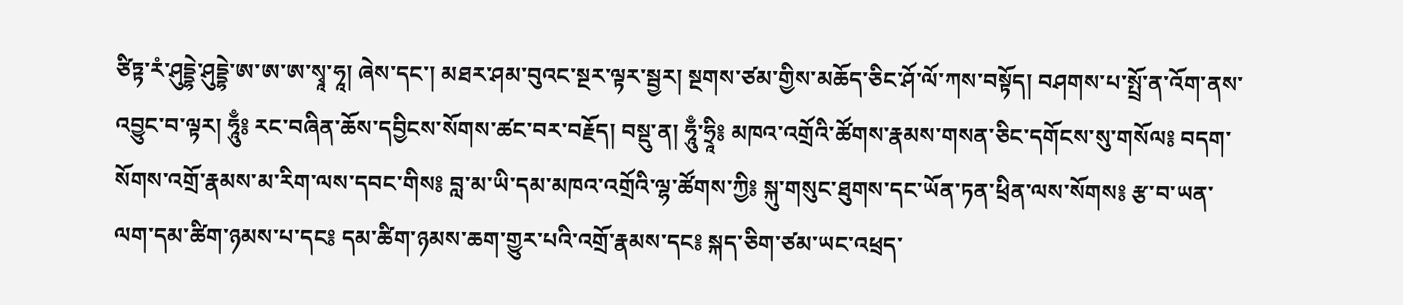ཙིཏྟ་རཾ་ཤུདྡྷེ་ཤུདྡྷེ་ཨ་ཨ་ཨ་སྭཱ་ཧཱ། ཞེས་དང་། མཐར་ཤམ་བུའང་སྔར་ལྟར་སྦྱར། སྔགས་ཙམ་གྱིས་མཆོད་ཅིང་ཤོ་ལོ་ཀས་བསྟོད། བཤགས་པ་སྤྲོ་ན་འོག་ནས་འབྱུང་བ་ལྟར། ཧཱུྃ༔ རང་བཞིན་ཆོས་དབྱིངས་སོགས་ཚང་བར་བརྗོད། བསྡུ་ན། ཧཱུྃ་ཧྲཱི༔ མཁའ་འགྲོའི་ཚོགས་རྣམས་གསན་ཅིང་དགོངས་སུ་གསོལ༔ བདག་སོགས་འགྲོ་རྣམས་མ་རིག་ལས་དབང་གིས༔ བླ་མ་ཡི་དམ་མཁའ་འགྲོའི་ལྷ་ཚོགས་ཀྱི༔ སྐུ་གསུང་ཐུགས་དང་ཡོན་ཏན་ཕྲིན་ལས་སོགས༔ རྩ་བ་ཡན་ལག་དམ་ཚིག་ཉམས་པ་དང༔ དམ་ཚིག་ཉམས་ཆག་གྱུར་པའི་འགྲོ་རྣམས་དང༔ སྐད་ཅིག་ཙམ་ཡང་འཕྲད་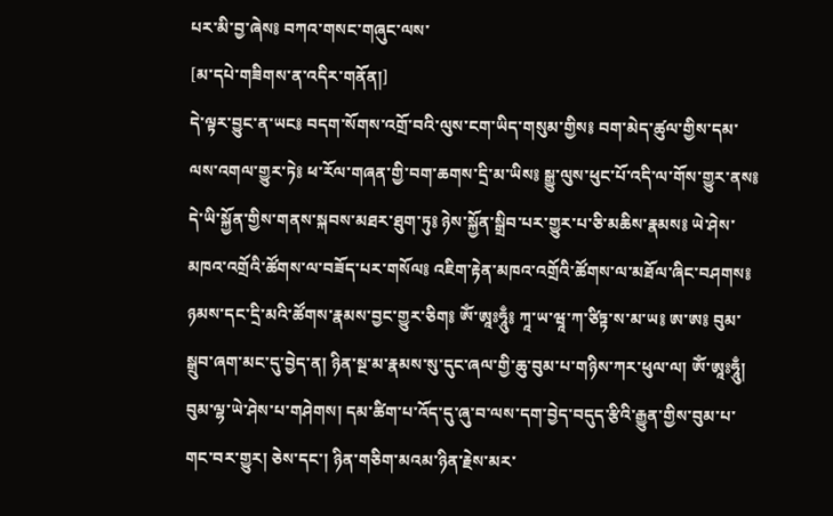པར་མི་བྱ་ཞེས༔ བཀའ་གསང་གཞུང་ལས་
[མ་དཔེ་གཟིགས་ན་འདིར་གནོན།]
དེ་ལྟར་བྱུང་ན་ཡང༔ བདག་སོགས་འགྲོ་བའི་ལུས་ངག་ཡིད་གསུམ་གྱིས༔ བག་མེད་ཚུལ་གྱིས་དམ་ལས་འགལ་གྱུར་ཏེ༔ ཕ་རོལ་གཞན་གྱི་བག་ཆགས་དྲི་མ་ཡིས༔ སྒྱུ་ལུས་ཕུང་པོ་འདི་ལ་གོས་གྱུར་ནས༔ དེ་ཡི་སྐྱོན་གྱིས་གནས་སྐབས་མཐར་ཐུག་ཏུ༔ ཉེས་སྐྱོན་སྒྲིབ་པར་གྱུར་པ་ཅི་མཆིས་རྣམས༔ ཡེ་ཤེས་མཁའ་འགྲོའི་ཚོགས་ལ་བཟོད་པར་གསོལ༔ འཇིག་རྟེན་མཁའ་འགྲོའི་ཚོགས་ལ་མཐོལ་ཞིང་བཤགས༔ ཉམས་དང་དྲི་མའི་ཚོགས་རྣམས་བྱང་གྱུར་ཅིག༔ ཨོཾ་ཨཱཿཧཱུྃ༔ ཀཱ་ཡ་ཝཱ་ཀ་ཙིཏྟ་ས་མ་ཡ༔ ཨ་ཨ༔ བུམ་སྒྲུབ་ཞག་མང་དུ་བྱེད་ན། ཉིན་སྔ་མ་རྣམས་སུ་དུང་ཞལ་གྱི་ཆུ་བུམ་པ་གཉིས་ཀར་ཕུལ་ལ། ཨོཾ་ཨཱཿཧཱུྃ། བུམ་ལྷ་ཡེ་ཤེས་པ་གཤེགས། དམ་ཚིག་པ་འོད་དུ་ཞུ་བ་ལས་དག་བྱེད་བདུད་རྩིའི་རྒྱུན་གྱིས་བུམ་པ་གང་བར་གྱུར། ཅེས་དང་། ཉིན་གཅིག་མའམ་ཉིན་རྗེས་མར་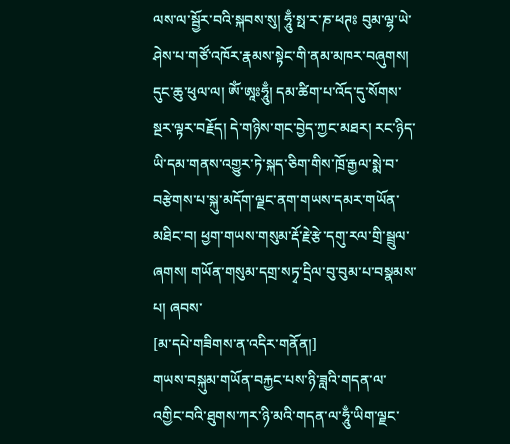ལས་ལ་སྦྱོར་བའི་སྐབས་སུ། ཧཱུྃ་སྥ་ར་ཎ་ཕཊཿ བུམ་ལྷ་ཡེ་ཤེས་པ་གཙོ་འཁོར་རྣམས་སྟེང་གི་ནམ་མཁར་བཞུགས། དུང་ཆུ་ཕུལ་ལ། ཨོཾ་ཨཱཿཧཱུྃ། དམ་ཚིག་པ་འོད་དུ་སོགས་སྔར་ལྟར་བརྗོད། དེ་གཉིས་གང་བྱེད་ཀྱང་མཐར། རང་ཉིད་ཡི་དམ་གནས་འགྱུར་ཏེ་སྐད་ཅིག་གིས་ཁྲོ་རྒྱལ་སྨེ་བ་བརྩེགས་པ་སྐུ་མདོག་ལྗང་ནག་གཡས་དམར་གཡོན་མཐིང་བ། ཕྱག་གཡས་གསུམ་རྡོ་རྗེ་རྩེ་དགུ་རལ་གྲི་སྦྲུལ་ཞགས། གཡོན་གསུམ་དགྲ་སཏྭ་དྲིལ་བུ་བུམ་པ་བསྣམས་པ། ཞབས་
[མ་དཔེ་གཟིགས་ན་འདིར་གནོན།]
གཡས་བསྐུམ་གཡོན་བརྐྱང་པས་ཉི་ཟླའི་གདན་ལ་འགྱིང་བའི་ཐུགས་ཀར་ཉི་མའི་གདན་ལ་ཧཱུྃ་ཡིག་ལྗང་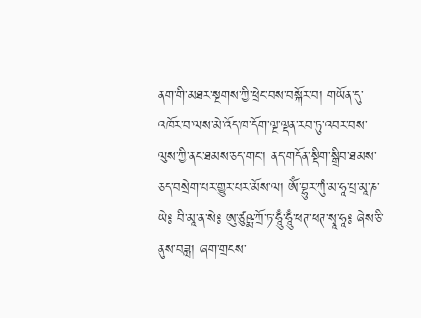ནག་གི་མཐར་སྔགས་ཀྱི་ཕྲེང་བས་བསྐོར་བ། གཡོན་དུ་འཁོར་བ་ལས་མེ་འོད་ཁ་དོག་ལྔ་ལྡན་རབ་ཏུ་འབར་བས་ལུས་ཀྱི་ནང་ཐམས་ཅད་གང་། ནད་གདོན་སྡིག་སྒྲིབ་ཐམས་ཅད་བསྲེག་པར་གྱུར་པར་མོས་ལ། ཨོཾ་བྷུར་ཀུཾ་མ་ཧཱ་པྲ་མཱ་ཎ་ཡེ༔ བི་མཱ་ན་སེ༔ ཨུ་ཙུཥྨ་ཀྲོ་ཏ་ཧཱུྃ་ཧཱུྃ་ཕཊ་ཕཊ་སྭཱ་ཧཱ༔ ཞེས་ཅི་ནུས་བཟླ། ཞག་གྲངས་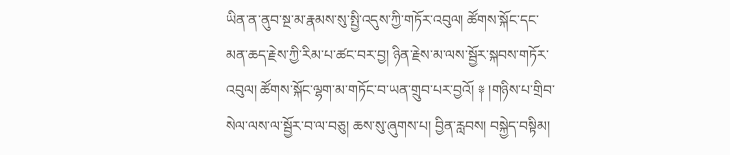ཡིན་ན་ནུབ་སྔ་མ་རྣམས་སུ་སྤྱི་འདུས་ཀྱི་གཏོར་འབུལ། ཚོགས་སྐོང་དང་མན་ཆད་རྗེས་ཀྱི་རིམ་པ་ཚང་བར་བྱ། ཉིན་རྗེས་མ་ལས་སྦྱོར་སྐབས་གཏོར་འབུལ། ཚོགས་སྐོང་ལྷག་མ་གཏོང་བ་ཡན་གྲུབ་པར་བྱའོ། ༈ །གཉིས་པ་གྲིབ་སེལ་ལས་ལ་སྦྱོར་བ་ལ་བཅུ། ཆས་སུ་ཞུགས་པ། བྱིན་རླབས། བསྐྱེད་བསྟིམ།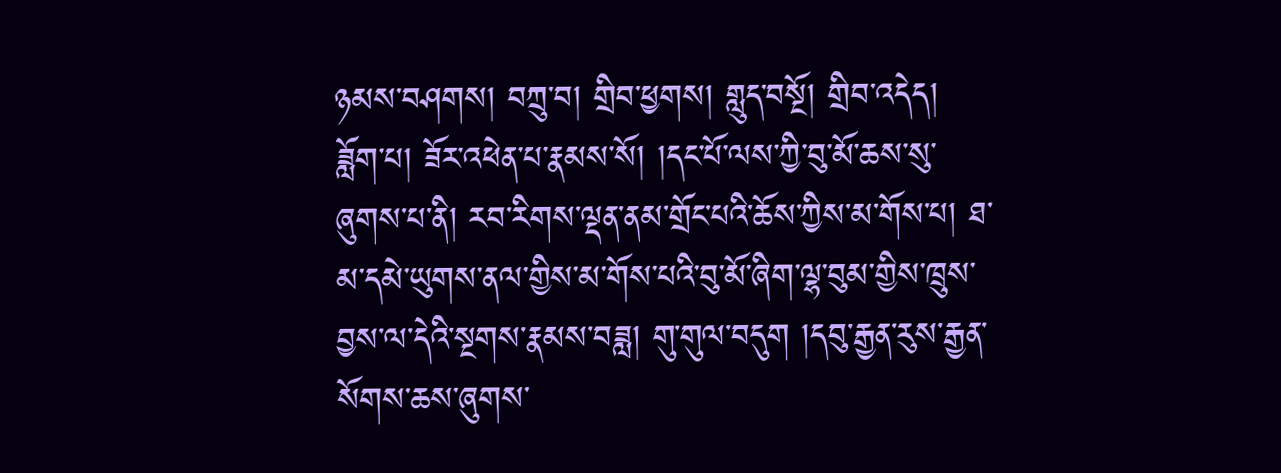ཉམས་བཤགས། བཀྲུ་བ། གྲིབ་ཕྱགས། གླུད་བསྔོ། གྲིབ་འདེད། ཟློག་པ། ཟོར་འཕེན་པ་རྣམས་སོ། །དང་པོ་ལས་ཀྱི་བུ་མོ་ཆས་སུ་ཞུགས་པ་ནི། རབ་རིགས་ལྡན་ནམ་གྲོང་པའི་ཆོས་ཀྱིས་མ་གོས་པ། ཐ་མ་དམེ་ཡུགས་ནལ་གྱིས་མ་གོས་པའི་བུ་མོ་ཞིག་ལྷ་བུམ་གྱིས་ཁྲུས་བྱས་ལ་དེའི་སྔགས་རྣམས་བཟླ། གུ་གུལ་བདུག །དབུ་རྒྱན་རུས་རྒྱན་སོགས་ཆས་ཞུགས་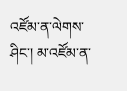འཛོམ་ན་ལེགས་ཤིང་། མ་འཛོམ་ན་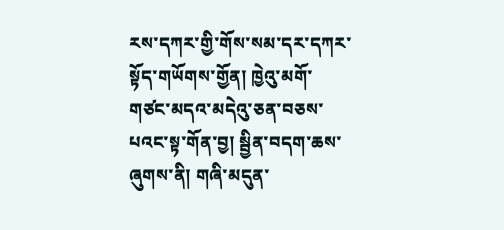རས་དཀར་གྱི་གོས་སམ་དར་དཀར་སྟོད་གཡོགས་གྱོན། ཁྱེའུ་མགོ་གཙང་མདའ་མདེའུ་ཅན་བཅས་པའང་སྟ་གོན་བྱ། སྦྱིན་བདག་ཆས་ཞུགས་ནི། གཞི་མདུན་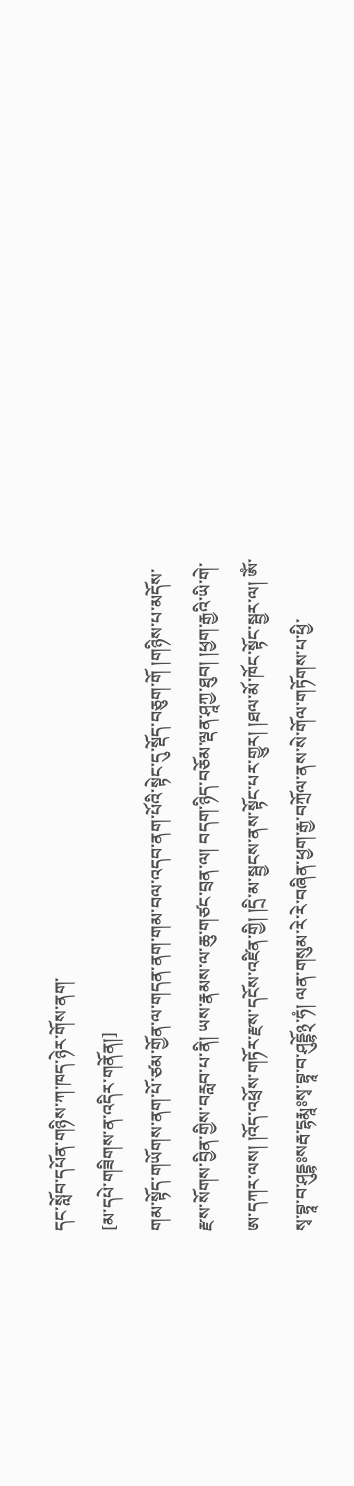དང་སློབ་དཔོན་གཉིས་ཀ་ཁད་ཉེར་གོས་ནག་
[མ་དཔེ་གཟིགས་ན་འདིར་གནོན།]
གམ་སྟོད་གཡོགས་ནག་པོ་ཙམ་གྱོན་ལ་གདན་ནག་གམ་བལ་འདབ་ནག་པོའི་སྟེང་དུ་སྡོད་བཅུག་གོ །གཉིས་པ་མདོས་རྫས་སོགས་བྱིན་གྱིས་བརླབ་པ་ནི། ཡས་རྣམས་ལ་ཆུ་གཙང་བྲན་ལ། བདག་ཉིད་བཅོམ་ལྡན་ཤཱཀྱ་ཐུབ། །ཕྱག་རྒྱའི་ཡི་གེ་ཨ་དཀར་ལས། །འོད་འཕྲོས་གཏོར་རྫས་དངོས་འཛིན་གྱི། །དྲི་མ་སྦྱངས་ནས་སྟོང་པར་གྱུར། །ཐལ་མོ་ཁོང་སྟོང་སྦྱར་ལ། ཨོཾ་སྭ་བྷཱ་བ་ཤུདྡྷཿསརྦ་དྷརྨཱཿསྭ་བྷཱ་བ་ཤུདྡྷོ྅་ཧཾ། ལན་གསུམ་རེ་རེ་བཞིན་ཕྱག་རྒྱ་བཀྲོལ་ནས་སེ་གོལ་གཏོགས་པ་ཕྱི་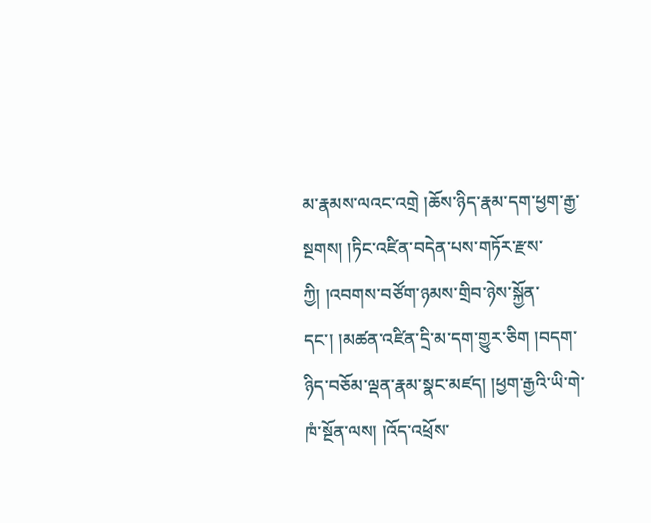མ་རྣམས་ལའང་འགྲེ །ཆོས་ཉིད་རྣམ་དག་ཕྱག་རྒྱ་སྔགས། །ཏིང་འཛིན་བདེན་པས་གཏོར་རྫས་ཀྱི། །འབགས་བཙོག་ཉམས་གྲིབ་ཉེས་སྐྱོན་དང་། །མཚན་འཛིན་དྲི་མ་དག་གྱུར་ཅིག །བདག་ཉིད་བཅོམ་ལྡན་རྣམ་སྣང་མཛད། །ཕྱག་རྒྱའི་ཡི་གེ་ཁཾ་སྔོན་ལས། །འོད་འཕྲོས་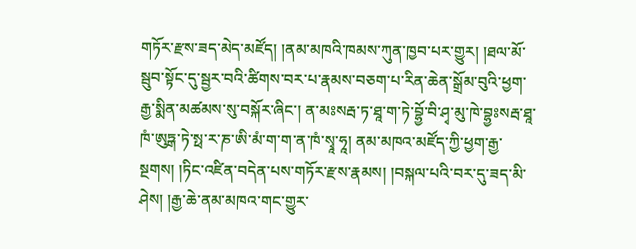གཏོར་རྫས་ཟད་མེད་མཛོད། །ནམ་མཁའི་ཁམས་ཀུན་ཁྱབ་པར་གྱུར། །ཐལ་མོ་སྦུབ་སྟོང་དུ་སྦྱར་བའི་ཚིགས་བར་པ་རྣམས་བཅག་པ་རིན་ཆེན་སྒྲོམ་བུའི་ཕྱག་རྒྱ་སྨིན་མཚམས་སུ་བསྐོར་ཞིང་། ན་མཿསརྦ་ཏ་ཐཱ་ག་ཏེ་བྷྱོ་བི་ཤྭ་མུ་ཁེ་བྷྱཿསརྦ་ཐཱ་ཁཾ་ཨུཏྒ་ཏེ་སྥ་ར་ཎ་ཨི་མཾ་ག་ག་ན་ཁཾ་སྭཱ་ཧཱ། ནམ་མཁའ་མཛོད་ཀྱི་ཕྱག་རྒྱ་སྔགས། །ཏིང་འཛིན་བདེན་པས་གཏོར་རྫས་རྣམས། །བསྐལ་པའི་བར་དུ་ཟད་མི་ཤེས། །རྒྱ་ཆེ་ནམ་མཁའ་གང་གྱུར་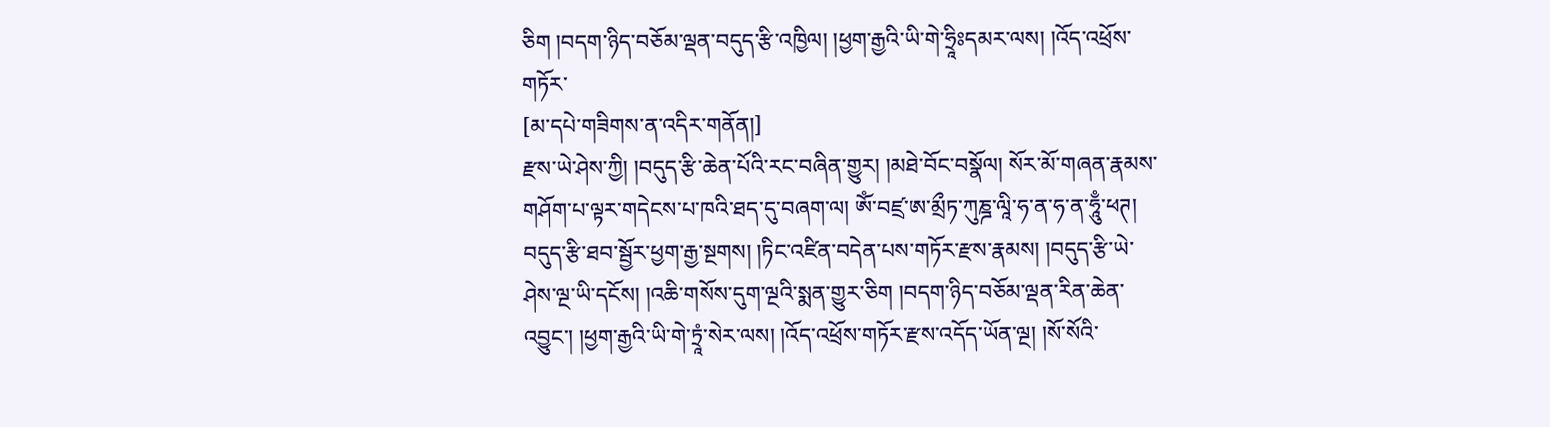ཅིག །བདག་ཉིད་བཅོམ་ལྡན་བདུད་རྩི་འཁྱིལ། །ཕྱག་རྒྱའི་ཡི་གེ་ཧྲཱིཿདམར་ལས། །འོད་འཕྲོས་གཏོར་
[མ་དཔེ་གཟིགས་ན་འདིར་གནོན།]
རྫས་ཡེ་ཤེས་ཀྱི། །བདུད་རྩི་ཆེན་པོའི་རང་བཞིན་གྱུར། །མཐེ་བོང་བསྣོལ། སོར་མོ་གཞན་རྣམས་གཤོག་པ་ལྟར་གདེངས་པ་ཁའི་ཐད་དུ་བཞག་ལ། ཨོཾ་བཛྲ་ཨ་མྲྀཏ་ཀུཎྜ་ལཱི་ཧ་ན་ཧ་ན་ཧཱུྃ་ཕཊ། བདུད་རྩི་ཐབ་སྦྱོར་ཕྱག་རྒྱ་སྔགས། །ཏིང་འཛིན་བདེན་པས་གཏོར་རྫས་རྣམས། །བདུད་རྩི་ཡེ་ཤེས་ལྔ་ཡི་དངོས། །འཆི་གསོས་དུག་ལྔའི་སྨན་གྱུར་ཅིག །བདག་ཉིད་བཅོམ་ལྡན་རིན་ཆེན་འབྱུང་། །ཕྱག་རྒྱའི་ཡི་གེ་ཏྲཱཾ་སེར་ལས། །འོད་འཕྲོས་གཏོར་རྫས་འདོད་ཡོན་ལྔ། །སོ་སོའི་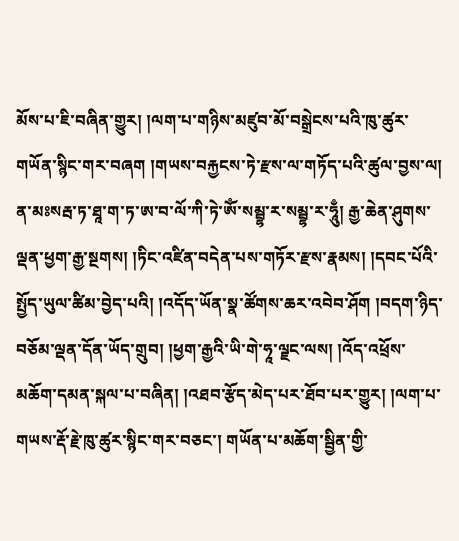མོས་པ་ཇི་བཞིན་གྱུར། །ལག་པ་གཉིས་མཛུབ་མོ་བསྒྲེངས་པའི་ཁུ་ཚུར་གཡོན་སྙིང་གར་བཞག །གཡས་བརྐྱངས་ཏེ་རྫས་ལ་གཏོད་པའི་ཚུལ་བྱས་ལ། ན་མཿསརྦ་ཏ་ཐཱ་ག་ཏ་ཨ་བ་ལོ་ཀི་ཏེ་ཨོཾ་སམྦྷ་ར་སམྦྷ་ར་ཧཱུྃ། རྒྱ་ཆེན་ཤུགས་ལྡན་ཕྱག་རྒྱ་སྔགས། །ཏིང་འཛིན་བདེན་པས་གཏོར་རྫས་རྣམས། །དབང་པོའི་སྤྱོད་ཡུལ་ཚིམ་བྱེད་པའི། །འདོད་ཡོན་སྣ་ཚོགས་ཆར་འབེབ་ཤོག །བདག་ཉིད་བཅོམ་ལྡན་དོན་ཡོད་གྲུབ། །ཕྱག་རྒྱའི་ཡི་གེ་ཧཱ་ལྗང་ལས། །འོད་འཕྲོས་མཆོག་དམན་སྐལ་པ་བཞིན། །འཐབ་རྩོད་མེད་པར་ཐོབ་པར་གྱུར། །ལག་པ་གཡས་རྡོ་རྗེ་ཁུ་ཚུར་སྙིང་གར་བཅང་། གཡོན་པ་མཆོག་སྦྱིན་གྱི་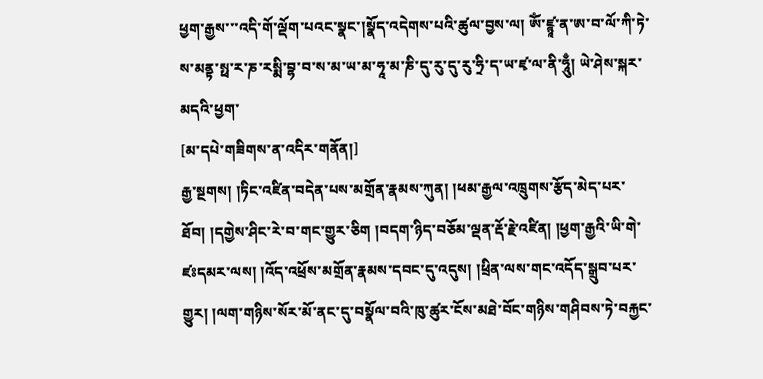ཕྱག་རྒྱས་་་འདི་གོ་ལྡོག་པའང་སྣང་།སྣོད་འདེགས་པའི་ཚུལ་བྱས་ལ། ཨོཾ་ཛྙཱ་ན་ཨ་བ་ལོ་ཀི་ཏེ་ས་མནྟ་སྥ་ར་ཎ་རསྨི་བྷ་བ་ས་མ་ཡ་མ་ཧཱ་མ་ཎི་དུ་རུ་དུ་རུ་ཧྲི་ད་ཡ་ཛྭ་ལ་ནི་ཧཱུྃ། ཡེ་ཤེས་སྐར་མདའི་ཕྱག་
[མ་དཔེ་གཟིགས་ན་འདིར་གནོན།]
རྒྱ་སྔགས། །ཏིང་འཛིན་བདེན་པས་མགྲོན་རྣམས་ཀུན། །ཕམ་རྒྱལ་འཁྲུགས་རྩོད་མེད་པར་ཐོབ། །དགྱེས་ཤིང་རེ་བ་གང་གྱུར་ཅིག །བདག་ཉིད་བཅོམ་ལྡན་རྡོ་རྗེ་འཛིན། །ཕྱག་རྒྱའི་ཡི་གེ་ཛཿདམར་ལས། །འོད་འཕྲོས་མགྲོན་རྣམས་དབང་དུ་འདུས། །ཕྲིན་ལས་གང་འདོད་སྒྲུབ་པར་གྱུར། །ལག་གཉིས་སོར་མོ་ནང་དུ་བསྣོལ་བའི་ཁུ་ཚུར་ངོས་མཐེ་བོང་གཉིས་གཤིབས་ཏེ་བརྐྱང་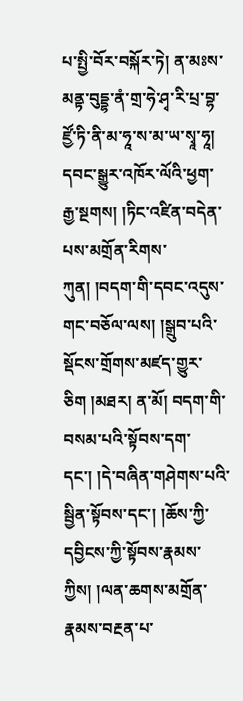པ་སྤྱི་བོར་བསྐོར་ཏེ། ན་མཿས་མནྟ་བུདྡྷ་ནཾ་གྲ་ཧེ་ཤྭ་རི་པྲ་བྷ་ཛྱོ་ཏི་ནི་མ་ཧཱ་ས་མ་ཡ་སྭཱ་ཧཱ། དབང་སྒྱུར་འཁོར་ལོའི་ཕྱག་རྒྱ་སྔགས། །ཏིང་འཛིན་བདེན་པས་མགྲོན་རིགས་ཀུན། །བདག་གི་དབང་འདུས་གང་བཅོལ་ལས། །སྒྲུབ་པའི་སྡོངས་གྲོགས་མཛད་གྱུར་ཅིག །མཐར། ན་མོ། བདག་གི་བསམ་པའི་སྟོབས་དག་དང་། །དེ་བཞིན་གཤེགས་པའི་སྦྱིན་སྟོབས་དང་། །ཆོས་ཀྱི་དབྱིངས་ཀྱི་སྟོབས་རྣམས་ཀྱིས། །ལན་ཆགས་མགྲོན་རྣམས་བརྔན་པ་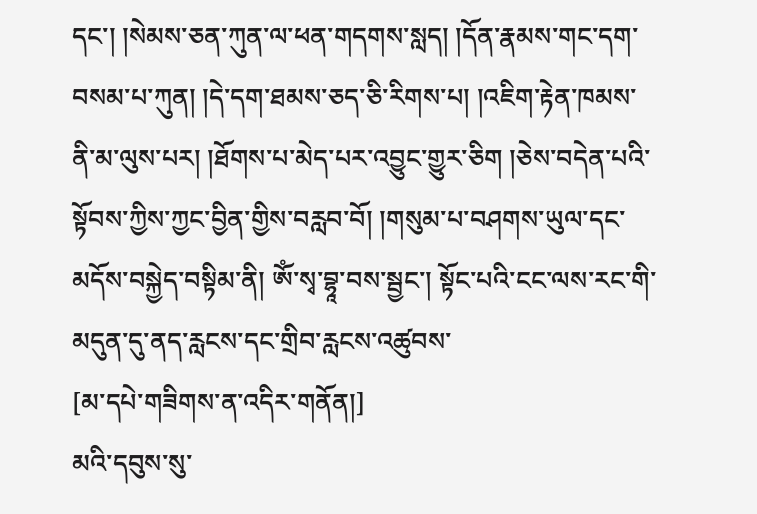དང་། །སེམས་ཅན་ཀུན་ལ་ཕན་གདགས་སླད། །དོན་རྣམས་གང་དག་བསམ་པ་ཀུན། །དེ་དག་ཐམས་ཅད་ཅི་རིགས་པ། །འཇིག་རྟེན་ཁམས་ནི་མ་ལུས་པར། །ཐོགས་པ་མེད་པར་འབྱུང་གྱུར་ཅིག །ཅེས་བདེན་པའི་སྟོབས་ཀྱིས་ཀྱང་བྱིན་གྱིས་བརླབ་བོ། །གསུམ་པ་བཤགས་ཡུལ་དང་མདོས་བསྐྱེད་བསྟིམ་ནི། ཨོཾ་སྭ་བྷཱ་བས་སྦྱང་། སྟོང་པའི་ངང་ལས་རང་གི་མདུན་དུ་ནད་རླངས་དང་གྲིབ་རླངས་འཚུབས་
[མ་དཔེ་གཟིགས་ན་འདིར་གནོན།]
མའི་དབུས་སུ་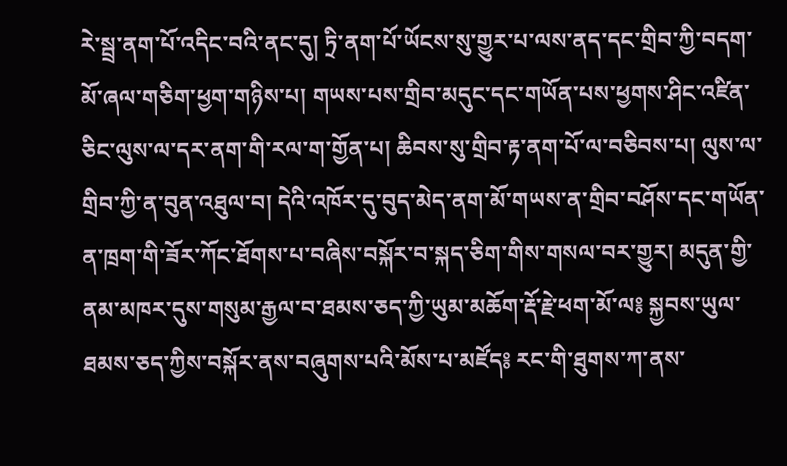རེ་སྦྲ་ནག་པོ་འདིང་བའི་ནང་དུ། ཏྲི་ནག་པོ་ཡོངས་སུ་གྱུར་པ་ལས་ནད་དང་གྲིབ་ཀྱི་བདག་མོ་ཞལ་གཅིག་ཕྱག་གཉིས་པ། གཡས་པས་གྲིབ་མདུང་དང་གཡོན་པས་ཕྱགས་ཤིང་འཛིན་ཅིང་ལུས་ལ་དར་ནག་གི་རལ་ག་གྱོན་པ། ཆིབས་སུ་གྲིབ་རྟ་ནག་པོ་ལ་བཅིབས་པ། ལུས་ལ་གྲིབ་ཀྱི་ན་བུན་འཐུལ་བ། དེའི་འཁོར་དུ་བུད་མེད་ནག་མོ་གཡས་ན་གྲིབ་བཤོས་དང་གཡོན་ན་ཁྲག་གི་ཟོར་ཀོང་ཐོགས་པ་བཞིས་བསྐོར་བ་སྐད་ཅིག་གིས་གསལ་བར་གྱུར། མདུན་གྱི་ནམ་མཁར་དུས་གསུམ་རྒྱལ་བ་ཐམས་ཅད་ཀྱི་ཡུམ་མཆོག་རྡོ་རྗེ་ཕག་མོ་ལ༔ སྐྱབས་ཡུལ་ཐམས་ཅད་ཀྱིས་བསྐོར་ནས་བཞུགས་པའི་མོས་པ་མཛོད༔ རང་གི་ཐུགས་ཀ་ནས་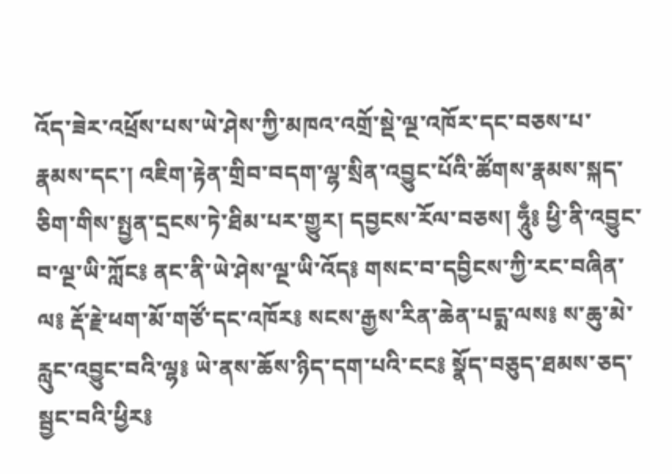འོད་ཟེར་འཕྲོས་པས་ཡེ་ཤེས་ཀྱི་མཁའ་འགྲོ་སྡེ་ལྔ་འཁོར་དང་བཅས་པ་རྣམས་དང་། འཇིག་རྟེན་གྲིབ་བདག་ལྷ་སྲིན་འབྱུང་པོའི་ཚོགས་རྣམས་སྐད་ཅིག་གིས་སྤྱན་དྲངས་ཏེ་ཐིམ་པར་གྱུར། དབྱངས་རོལ་བཅས། ཧཱུྃ༔ ཕྱི་ནི་འབྱུང་བ་ལྔ་ཡི་ཀློང༔ ནང་ནི་ཡེ་ཤེས་ལྔ་ཡི་འོད༔ གསང་བ་དབྱིངས་ཀྱི་རང་བཞིན་ལ༔ རྡོ་རྗེ་ཕག་མོ་གཙོ་དང་འཁོར༔ སངས་རྒྱས་རིན་ཆེན་པདྨ་ལས༔ ས་ཆུ་མེ་རླུང་འབྱུང་བའི་ལྷ༔ ཡེ་ནས་ཆོས་ཉིད་དག་པའི་ངང༔ སྣོད་བཅུད་ཐམས་ཅད་སྦྱང་བའི་ཕྱིར༔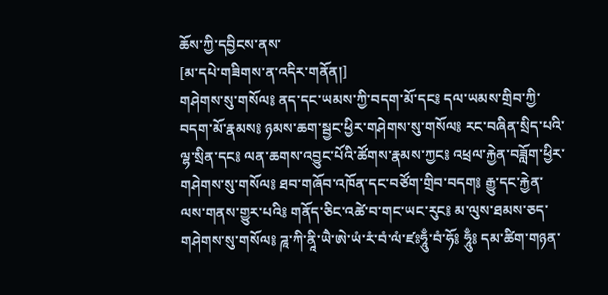ཆོས་ཀྱི་དབྱིངས་ནས་
[མ་དཔེ་གཟིགས་ན་འདིར་གནོན།]
གཤེགས་སུ་གསོལ༔ ནད་དང་ཡམས་ཀྱི་བདག་མོ་དང༔ དལ་ཡམས་གྲིབ་ཀྱི་བདག་མོ་རྣམས༔ ཉམས་ཆག་སྦྱང་ཕྱིར་གཤེགས་སུ་གསོལ༔ རང་བཞིན་སྲིད་པའི་ལྷ་སྲིན་དང༔ ལན་ཆགས་འབྱུང་པོའི་ཚོགས་རྣམས་ཀྱང༔ འཕྲལ་རྐྱེན་བཟློག་ཕྱིར་གཤེགས་སུ་གསོལ༔ ཐབ་གཞོབ་འཁོན་དང་བཙོག་གྲིབ་བདག༔ རྒྱུ་དང་རྐྱེན་ལས་གནས་གྱུར་པའི༔ གནོད་ཅིང་འཚེ་བ་གང་ཡང་རུང༔ མ་ལུས་ཐམས་ཅད་གཤེགས་སུ་གསོལ༔ ཌཱ་ཀི་ནཱི་ཡཻ་ཨེ་ཡཾ་རཾ་བཾ་ལཾ་ཛཿཧཱུྃ་བཾ་ཧོ༔ ཧཱུྃ༔ དམ་ཚིག་གཉན་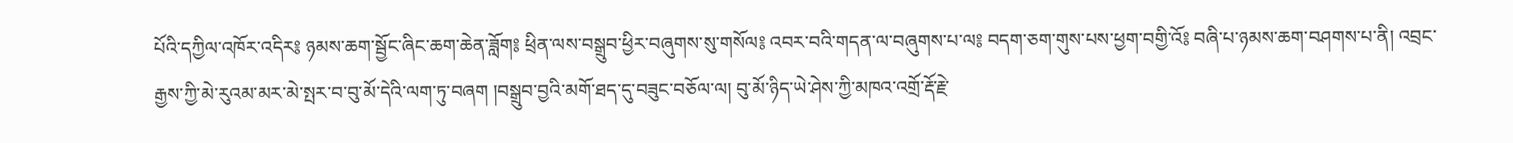པོའི་དཀྱིལ་འཁོར་འདིར༔ ཉམས་ཆག་སྦྱོང་ཞིང་ཆག་ཆེན་ཟློག༔ ཕྲིན་ལས་བསྒྲུབ་ཕྱིར་བཞུགས་སུ་གསོལ༔ འབར་བའི་གདན་ལ་བཞུགས་པ་ལ༔ བདག་ཅག་གུས་པས་ཕྱག་བགྱི་འོ༔ བཞི་པ་ཉམས་ཆག་བཤགས་པ་ནི། འབྲང་རྒྱས་ཀྱི་མེ་རུའམ་མར་མེ་སྤར་བ་བུ་མོ་དེའི་ལག་ཏུ་བཞག །བསྒྲུབ་བྱའི་མགོ་ཐད་དུ་བཟུང་བཅོལ་ལ། བུ་མོ་ཉིད་ཡེ་ཤེས་ཀྱི་མཁའ་འགྲོ་རྡོ་རྗེ་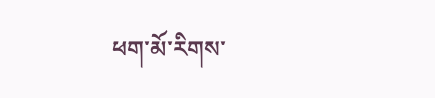ཕག་མོ་རིགས་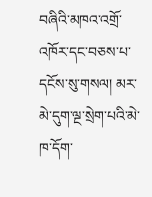བཞིའི་མཁའ་འགྲོ་འཁོར་དང་བཅས་པ་དངོས་སུ་གསལ། མར་མེ་དུག་ལྔ་སྲེག་པའི་མེ་ཁ་དོག་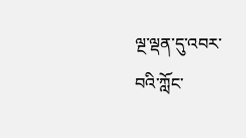ལྔ་ལྡན་དུ་འབར་བའི་ཀློང་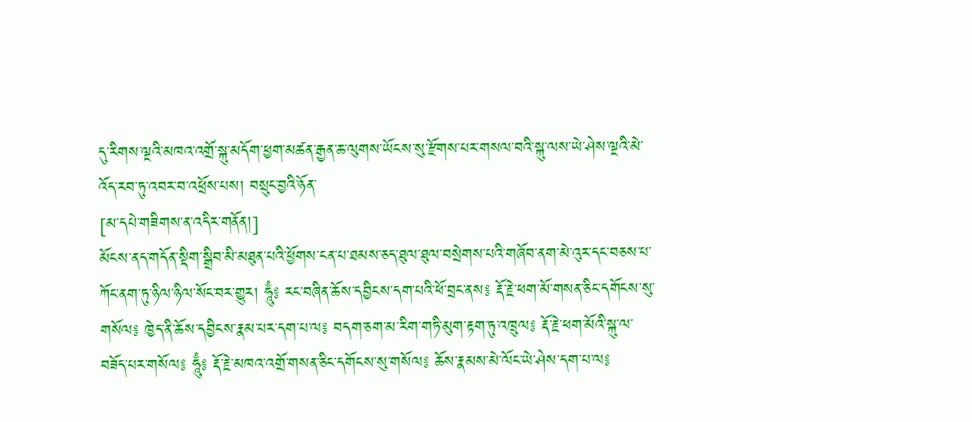དུ་རིགས་ལྔའི་མཁའ་འགྲོ་སྐུ་མདོག་ཕྱག་མཚན་རྒྱན་ཆ་ལུགས་ཡོངས་སུ་རྫོགས་པར་གསལ་བའི་སྐུ་ལས་ཡེ་ཤེས་ལྔའི་མེ་འོད་རབ་ཏུ་འབར་བ་འཕྲོས་པས། བསྲུང་བྱའི་ཉོན་
[མ་དཔེ་གཟིགས་ན་འདིར་གནོན།]
མོངས་ནད་གདོན་སྡིག་སྒྲིབ་མི་མཐུན་པའི་ཕྱོགས་ངན་པ་ཐམས་ཅད་ཐུལ་ཐུལ་བསྲེགས་པའི་གཞོབ་ནག་མེ་འུར་དང་བཅས་པ་ཀོང་ནག་ཏུ་ཉིལ་ཉིལ་སོང་བར་གྱུར། ཧཱུྃ༔ རང་བཞིན་ཆོས་དབྱིངས་དག་པའི་ཕོ་བྲང་ནས༔ རྡོ་རྗེ་ཕག་མོ་གསན་ཅིང་དགོངས་སུ་གསོལ༔ ཁྱེད་ནི་ཆོས་དབྱིངས་རྣམ་པར་དག་པ་ལ༔ བདག་ཅག་མ་རིག་གཏི་མུག་རྟག་ཏུ་འཁྲུལ༔ རྡོ་རྗེ་ཕག་མོའི་སྐུ་ལ་བཟོད་པར་གསོལ༔ ཧཱུྃ༔ རྡོ་རྗེ་མཁའ་འགྲོ་གསན་ཅིང་དགོངས་སུ་གསོལ༔ ཆོས་རྣམས་མེ་ལོང་ཡེ་ཤེས་དག་པ་ལ༔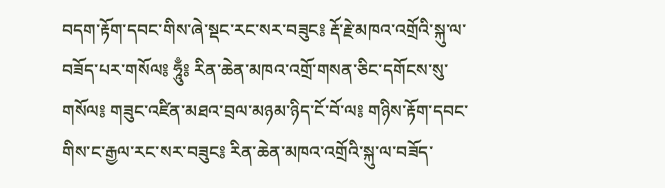བདག་རྟོག་དབང་གིས་ཞེ་སྡང་རང་སར་བཟུང༔ རྡོ་རྗེ་མཁའ་འགྲོའི་སྐུ་ལ་བཟོད་པར་གསོལ༔ ཧཱུྃ༔ རིན་ཆེན་མཁའ་འགྲོ་གསན་ཅིང་དགོངས་སུ་གསོལ༔ གཟུང་འཛིན་མཐའ་བྲལ་མཉམ་ཉིད་ངོ་བོ་ལ༔ གཉིས་རྟོག་དབང་གིས་ང་རྒྱལ་རང་སར་བཟུང༔ རིན་ཆེན་མཁའ་འགྲོའི་སྐུ་ལ་བཟོད་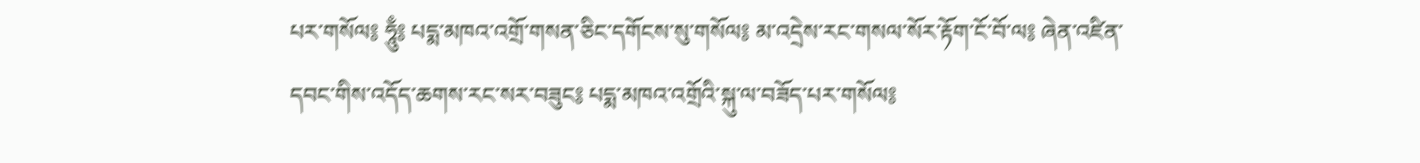པར་གསོལ༔ ཧཱུྃ༔ པདྨ་མཁའ་འགྲོ་གསན་ཅིང་དགོངས་སུ་གསོལ༔ མ་འདྲེས་རང་གསལ་སོར་རྟོག་ངོ་བོ་ལ༔ ཞེན་འཛིན་དབང་གིས་འདོད་ཆགས་རང་སར་བཟུང༔ པདྨ་མཁའ་འགྲོའི་སྐུ་ལ་བཟོད་པར་གསོལ༔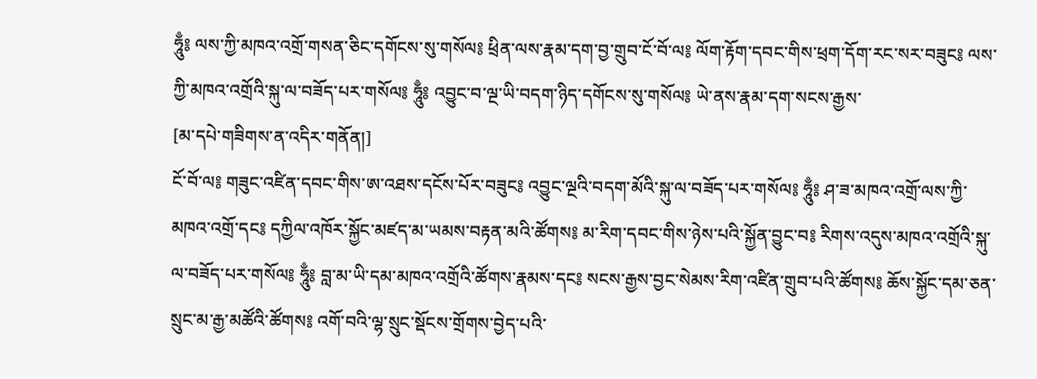ཧཱུྃ༔ ལས་ཀྱི་མཁའ་འགྲོ་གསན་ཅིང་དགོངས་སུ་གསོལ༔ ཕྲིན་ལས་རྣམ་དག་བྱ་གྲུབ་ངོ་བོ་ལ༔ ལོག་རྟོག་དབང་གིས་ཕྲག་དོག་རང་སར་བཟུང༔ ལས་ཀྱི་མཁའ་འགྲོའི་སྐུ་ལ་བཟོད་པར་གསོལ༔ ཧཱུྃ༔ འབྱུང་བ་ལྔ་ཡི་བདག་ཉིད་དགོངས་སུ་གསོལ༔ ཡེ་ནས་རྣམ་དག་སངས་རྒྱས་
[མ་དཔེ་གཟིགས་ན་འདིར་གནོན།]
ངོ་བོ་ལ༔ གཟུང་འཛིན་དབང་གིས་ཨ་འཐས་དངོས་པོར་བཟུང༔ འབྱུང་ལྔའི་བདག་མོའི་སྐུ་ལ་བཟོད་པར་གསོལ༔ ཧཱུྃ༔ ཤ་ཟ་མཁའ་འགྲོ་ལས་ཀྱི་མཁའ་འགྲོ་དང༔ དཀྱིལ་འཁོར་སྐྱོང་མཛད་མ་ཡམས་བརྟན་མའི་ཚོགས༔ མ་རིག་དབང་གིས་ཉེས་པའི་སྐྱོན་བྱུང་བ༔ རིགས་འདུས་མཁའ་འགྲོའི་སྐུ་ལ་བཟོད་པར་གསོལ༔ ཧཱུྃ༔ བླ་མ་ཡི་དམ་མཁའ་འགྲོའི་ཚོགས་རྣམས་དང༔ སངས་རྒྱས་བྱང་སེམས་རིག་འཛིན་གྲུབ་པའི་ཚོགས༔ ཆོས་སྐྱོང་དམ་ཅན་སྲུང་མ་རྒྱ་མཚོའི་ཚོགས༔ འགོ་བའི་ལྷ་སྲུང་སྡོངས་གྲོགས་བྱེད་པའི་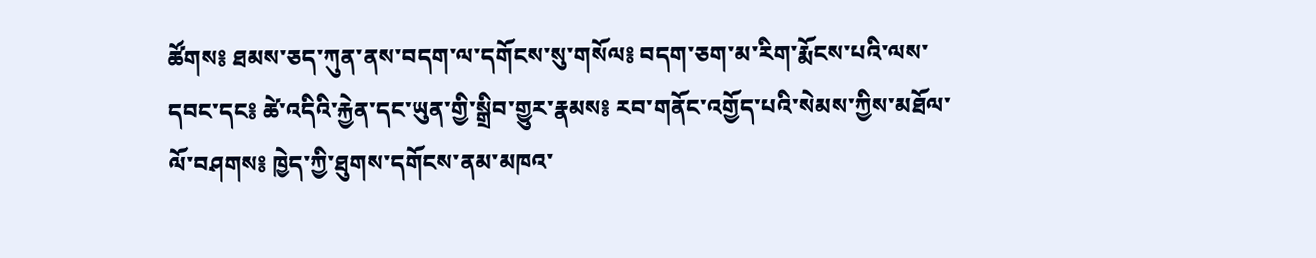ཚོགས༔ ཐམས་ཅད་ཀུན་ནས་བདག་ལ་དགོངས་སུ་གསོལ༔ བདག་ཅག་མ་རིག་རྨོངས་པའི་ལས་དབང་དང༔ ཚེ་འདིའི་རྐྱེན་དང་ཡུན་གྱི་སྒྲིབ་གྱུར་རྣམས༔ རབ་གནོང་འགྱོད་པའི་སེམས་ཀྱིས་མཐོལ་ལོ་བཤགས༔ ཁྱེད་ཀྱི་ཐུགས་དགོངས་ནམ་མཁའ་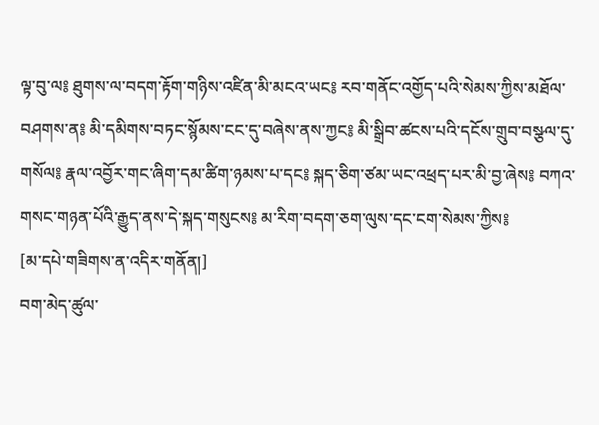ལྟ་བུ་ལ༔ ཐུགས་ལ་བདག་རྟོག་གཉིས་འཛིན་མི་མངའ་ཡང༔ རབ་གནོང་འགྱོད་པའི་སེམས་ཀྱིས་མཐོལ་བཤགས་ན༔ མི་དམིགས་བཏང་སྙོམས་ངང་དུ་བཞེས་ནས་ཀྱང༔ མི་སྒྲིབ་ཚངས་པའི་དངོས་གྲུབ་བསྩལ་དུ་གསོལ༔ རྣལ་འབྱོར་གང་ཞིག་དམ་ཚིག་ཉམས་པ་དང༔ སྐད་ཅིག་ཙམ་ཡང་འཕྲད་པར་མི་བྱ་ཞེས༔ བཀའ་གསང་གཉན་པོའི་རྒྱུད་ནས་དེ་སྐད་གསུངས༔ མ་རིག་བདག་ཅག་ལུས་དང་ངག་སེམས་ཀྱིས༔
[མ་དཔེ་གཟིགས་ན་འདིར་གནོན།]
བག་མེད་ཚུལ་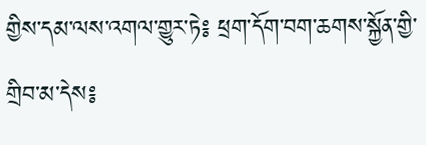གྱིས་དམ་ལས་འགལ་གྱུར་ཏེ༔ ཕྲག་དོག་བག་ཆགས་སྐྱོན་གྱི་གྲིབ་མ་དེས༔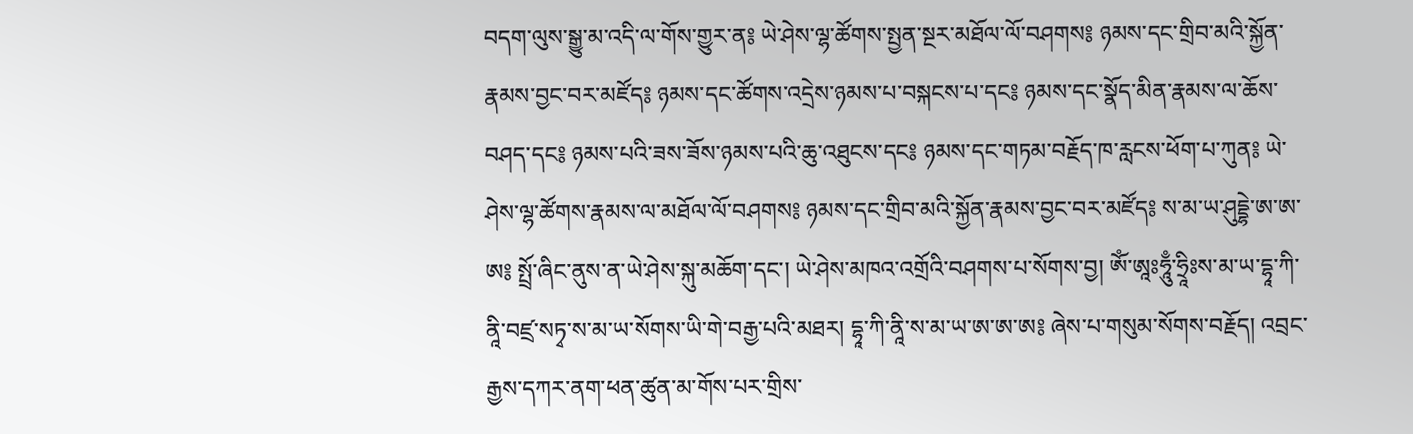བདག་ལུས་སྒྱུ་མ་འདི་ལ་གོས་གྱུར་ན༔ ཡེ་ཤེས་ལྷ་ཚོགས་སྤྱན་སྔར་མཐོལ་ལོ་བཤགས༔ ཉམས་དང་གྲིབ་མའི་སྐྱོན་རྣམས་བྱང་བར་མཛོད༔ ཉམས་དང་ཚོགས་འདྲེས་ཉམས་པ་བསྐངས་པ་དང༔ ཉམས་དང་སྣོད་མིན་རྣམས་ལ་ཆོས་བཤད་དང༔ ཉམས་པའི་ཟས་ཟོས་ཉམས་པའི་ཆུ་འཐུངས་དང༔ ཉམས་དང་གཏམ་བརྗོད་ཁ་རླངས་ཕོག་པ་ཀུན༔ ཡེ་ཤེས་ལྷ་ཚོགས་རྣམས་ལ་མཐོལ་ལོ་བཤགས༔ ཉམས་དང་གྲིབ་མའི་སྐྱོན་རྣམས་བྱང་བར་མཛོད༔ ས་མ་ཡ་ཤུདྡྷེ་ཨ་ཨ་ཨ༔ སྤྲོ་ཞིང་ནུས་ན་ཡེ་ཤེས་སྐུ་མཆོག་དང་། ཡེ་ཤེས་མཁའ་འགྲོའི་བཤགས་པ་སོགས་བྱ། ཨོཾ་ཨཱཿཧཱུྃ་ཧྲཱིཿས་མ་ཡ་དྷཱ་ཀི་ནཱི་བཛྲ་སཏྭ་ས་མ་ཡ་སོགས་ཡི་གེ་བརྒྱ་པའི་མཐར། དྷཱ་ཀི་ནཱི་ས་མ་ཡ་ཨ་ཨ་ཨ༔ ཞེས་པ་གསུམ་སོགས་བརྗོད། འབྲང་རྒྱས་དཀར་ནག་ཕན་ཚུན་མ་གོས་པར་གྲིས་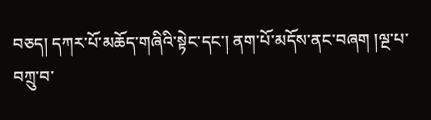བཅད། དཀར་པོ་མཆོད་གཞིའི་སྟེང་དང་། ནག་པོ་མདོས་ནང་བཞག །ལྔ་པ་བཀྲུ་བ་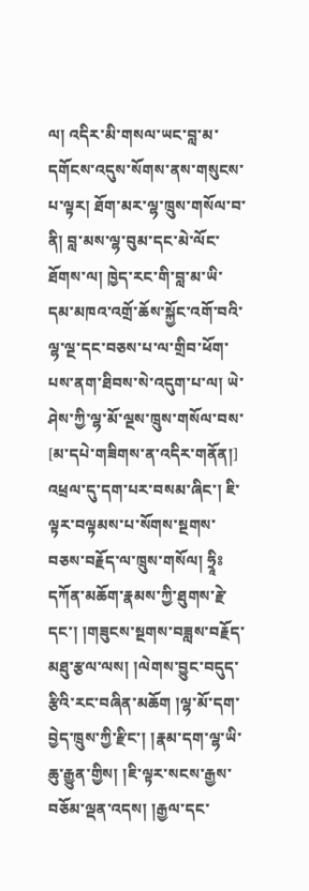ལ། འདིར་མི་གསལ་ཡང་བླ་མ་དགོངས་འདུས་སོགས་ནས་གསུངས་པ་ལྟར། ཐོག་མར་ལྷ་ཁྲུས་གསོལ་བ་ནི། བླ་མས་ལྷ་བུམ་དང་མེ་ལོང་ཐོགས་ལ། ཁྱེད་རང་གི་བླ་མ་ཡི་དམ་མཁའ་འགྲོ་ཆོས་སྐྱོང་འགོ་བའི་ལྷ་ལྔ་དང་བཅས་པ་ལ་གྲིབ་ཕོག་པས་ནག་ཐིབས་སེ་འདུག་པ་ལ། ཡེ་ཤེས་ཀྱི་ལྷ་མོ་ལྔས་ཁྲུས་གསོལ་བས་
[མ་དཔེ་གཟིགས་ན་འདིར་གནོན།]
འཕྲལ་དུ་དག་པར་བསམ་ཞིང་། ཇི་ལྟར་བལྟམས་པ་སོགས་སྔགས་བཅས་བརྗོད་ལ་ཁྲུས་གསོལ། ཧྲཱིཿ དཀོན་མཆོག་རྣམས་ཀྱི་ཐུགས་རྗེ་དང་། །གཟུངས་སྔགས་བཟླས་བརྗོད་མཐུ་རྩལ་ལས། །ལེགས་བྱུང་བདུད་རྩིའི་རང་བཞིན་མཆོག །ལྷ་མོ་དག་བྱེད་ཁྲུས་ཀྱི་རྫིང་། །རྣམ་དག་ལྷ་ཡི་ཆུ་རྒྱུན་གྱིས། །ཇི་ལྟར་སངས་རྒྱས་བཅོམ་ལྡན་འདས། །རྒྱལ་དང་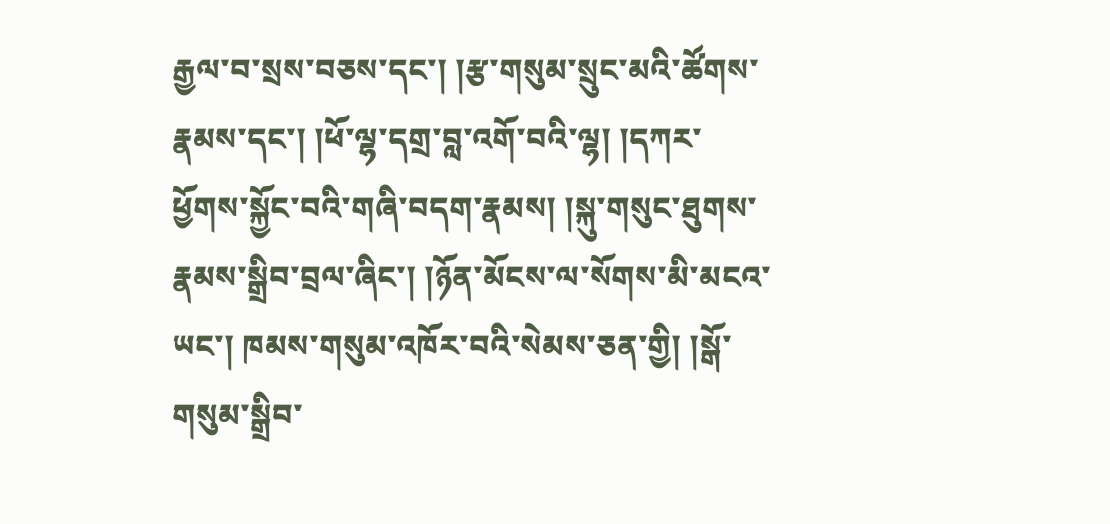རྒྱལ་བ་སྲས་བཅས་དང་། །རྩ་གསུམ་སྲུང་མའི་ཚོགས་རྣམས་དང་། །ཕོ་ལྷ་དགྲ་བླ་འགོ་བའི་ལྷ། །དཀར་ཕྱོགས་སྐྱོང་བའི་གཞི་བདག་རྣམས། །སྐུ་གསུང་ཐུགས་རྣམས་སྒྲིབ་བྲལ་ཞིང་། །ཉོན་མོངས་ལ་སོགས་མི་མངའ་ཡང་། ཁམས་གསུམ་འཁོར་བའི་སེམས་ཅན་གྱི། །སྒོ་གསུམ་སྒྲིབ་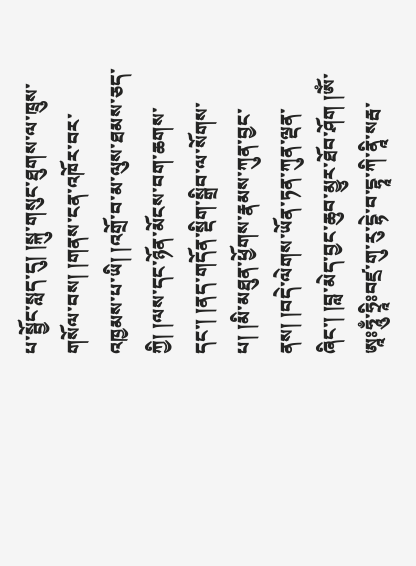པ་སྦྱོང་སླད་དུ། །སྐུ་གསུང་ཐུགས་ལ་ཁྲུས་གསོལ་བས། །གནས་ངན་འཁོར་བར་འཁྱམས་པ་ཡི། །འགྲོ་བ་མ་ལུས་ཐམས་ཅད་ཀྱི། །ལས་དང་ཉོན་མོངས་བག་ཆགས་དང་། །ནད་གདོན་སྡིག་སྒྲིབ་ལ་སོགས་པ། །མི་མཐུན་ཕྱོགས་རྣམས་ཀུན་བྱང་ནས། །བདེ་ལེགས་ཡོན་ཏན་ཀུན་ལྡན་ཞིང་། །བླ་མེད་བྱང་ཆུབ་མྱུར་ཐོབ་ཤོག །ཨོཾ་ཨཱཿཧཱུྃ་ཧྲཱིཿབཛྲ་གུ་རུ་དྷེ་བ་དྷཱ་ཀི་ནཱི་སརྦ་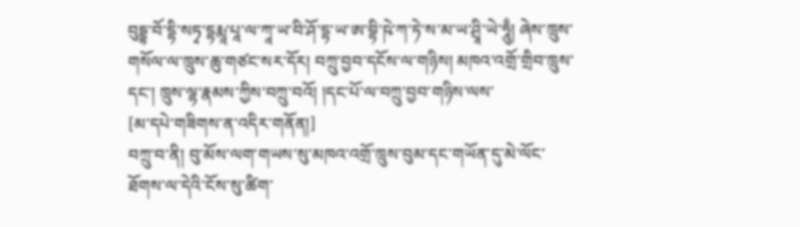བུདྡྷ་བོ་དྷི་སཏྭ་དྷརྨཱ་པཱ་ལ་ཀཱ་ཡ་བི་ཤོ་དྷ་ཡ་ཨ་བྷི་ཥེ་ཀ་ཏེ་ས་མ་ཡ་ཤྲཱི་ཡེ་ཧཱུྃ། ཞེས་ཁྲུས་གསོལ་ལ་ཁྲུས་ཆུ་གཙང་སར་དོར། བཀྲུ་བྱབ་དངོས་ལ་གཉིས། མཁའ་འགྲོ་གྲིབ་ཁྲུས་དང་། ཁྲུས་ལྷ་རྣམས་ཀྱིས་བཀྲུ་བའོ། །དང་པོ་ལ་བཀྲུ་བྱབ་གཉིས་ལས་
[མ་དཔེ་གཟིགས་ན་འདིར་གནོན།]
བཀྲུ་བ་ནི། བུ་མོས་ལག་གཡས་སུ་མཁའ་འགྲོ་ཁྲུས་བུམ་དང་གཡོན་དུ་མེ་ལོང་ཐོགས་ལ་དེའི་ངོས་སུ་ཚིག་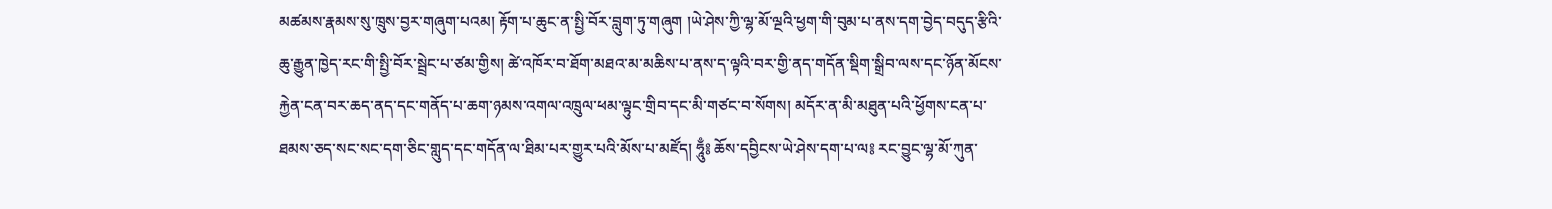མཚམས་རྣམས་སུ་ཁྲུས་བྱར་གཞུག་པའམ། རྟོག་པ་ཆུང་ན་སྤྱི་བོར་བླུག་ཏུ་གཞུག །ཡེ་ཤེས་ཀྱི་ལྷ་མོ་ལྔའི་ཕྱག་གི་བུམ་པ་ནས་དག་བྱེད་བདུད་རྩིའི་ཆུ་རྒྱུན་ཁྱེད་རང་གི་སྤྱི་བོར་སྦྲེང་པ་ཙམ་གྱིས། ཚེ་འཁོར་བ་ཐོག་མཐའ་མ་མཆིས་པ་ནས་ད་ལྟའི་བར་གྱི་ནད་གདོན་སྡིག་སྒྲིབ་ལས་དང་ཉོན་མོངས་རྐྱེན་ངན་བར་ཆད་ནད་དང་གནོད་པ་ཆག་ཉམས་འགལ་འཁྲུལ་ཕམ་ལྟུང་གྲིབ་དང་མི་གཙང་བ་སོགས། མདོར་ན་མི་མཐུན་པའི་ཕྱོགས་ངན་པ་ཐམས་ཅད་སང་སང་དག་ཅིང་གླུད་དང་གདོན་ལ་ཐིམ་པར་གྱུར་པའི་མོས་པ་མཛོད། ཧཱུྃ༔ ཆོས་དབྱིངས་ཡེ་ཤེས་དག་པ་ལ༔ རང་བྱུང་ལྷ་མོ་ཀུན་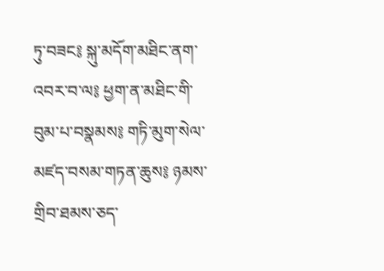ཏུ་བཟང༔ སྐུ་མདོག་མཐིང་ནག་འབར་བ་ལ༔ ཕྱག་ན་མཐིང་གི་བུམ་པ་བསྣམས༔ གཏི་མུག་སེལ་མཛད་བསམ་གཏན་ཆུས༔ ཉམས་གྲིབ་ཐམས་ཅད་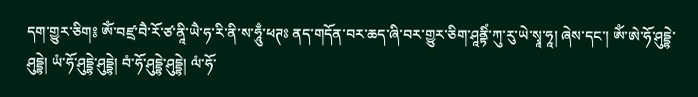དག་གྱུར་ཅིག༔ ཨོཾ་བཛྲ་བཻ་རོ་ཙ་ནཱི་ཡཻ་ཧ་རི་ནི་ས་ཧཱུྃ་ཕཊཿ ནད་གདོན་བར་ཆད་ཞི་བར་གྱུར་ཅིག་ཤཱནྟིཾ་ཀུ་རུ་ཡེ་སྭཱ་ཧཱ། ཞེས་དང་། ཨོཾ་ཨེ་ཧོ་ཤུདྡྷེ་ཤུདྡྷེ། ཡཾ་ཧོ་ཤུདྡྷེ་ཤུདྡྷེ། བཾ་ཧོ་ཤུདྡྷེ་ཤུདྡྷེ། ལཾ་ཧོ་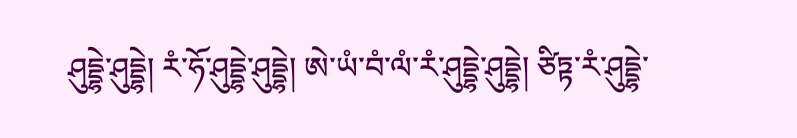ཤུདྡྷེ་ཤུདྡྷེ། རཾ་ཧོ་ཤུདྡྷེ་ཤུདྡྷེ། ཨེ་ཡཾ་བཾ་ལཾ་རཾ་ཤུདྡྷེ་ཤུདྡྷེ། ཙིཏྟ་རཾ་ཤུདྡྷེ་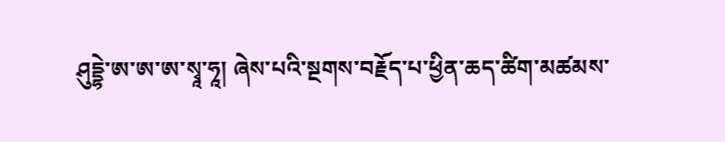ཤུདྡྷེ་ཨ་ཨ་ཨ་སྭཱ་ཧཱ། ཞེས་པའི་སྔགས་བརྗོད་པ་ཕྱིན་ཆད་ཚིག་མཚམས་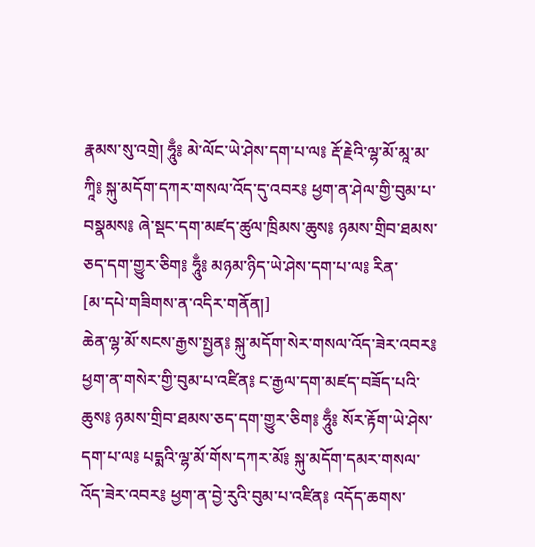རྣམས་སུ་འགྲེ། ཧཱུྃ༔ མེ་ལོང་ཡེ་ཤེས་དག་པ་ལ༔ རྡོ་རྗེའི་ལྷ་མོ་མཱ་མ་ཀཱི༔ སྐུ་མདོག་དཀར་གསལ་འོད་དུ་འབར༔ ཕྱག་ན་ཤེལ་གྱི་བུམ་པ་བསྣམས༔ ཞེ་སྡང་དག་མཛད་ཚུལ་ཁྲིམས་ཆུས༔ ཉམས་གྲིབ་ཐམས་ཅད་དག་གྱུར་ཅིག༔ ཧཱུྃ༔ མཉམ་ཉིད་ཡེ་ཤེས་དག་པ་ལ༔ རིན་
[མ་དཔེ་གཟིགས་ན་འདིར་གནོན།]
ཆེན་ལྷ་མོ་སངས་རྒྱས་སྤྱན༔ སྐུ་མདོག་སེར་གསལ་འོད་ཟེར་འབར༔ ཕྱག་ན་གསེར་གྱི་བུམ་པ་འཛིན༔ ང་རྒྱལ་དག་མཛད་བཟོད་པའི་ཆུས༔ ཉམས་གྲིབ་ཐམས་ཅད་དག་གྱུར་ཅིག༔ ཧཱུྃ༔ སོར་རྟོག་ཡེ་ཤེས་དག་པ་ལ༔ པདྨའི་ལྷ་མོ་གོས་དཀར་མོ༔ སྐུ་མདོག་དམར་གསལ་འོད་ཟེར་འབར༔ ཕྱག་ན་བྱེ་རུའི་བུམ་པ་འཛིན༔ འདོད་ཆགས་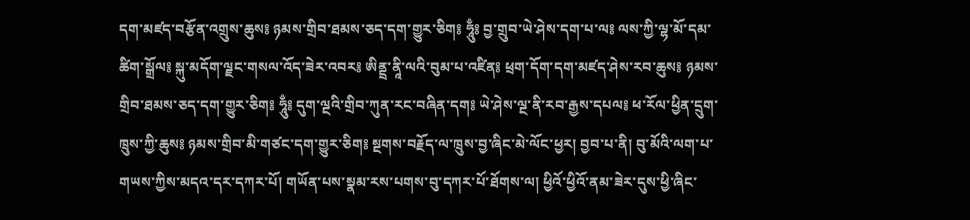དག་མཛད་བརྩོན་འགྲུས་ཆུས༔ ཉམས་གྲིབ་ཐམས་ཅད་དག་གྱུར་ཅིག༔ ཧཱུྃ༔ བྱ་གྲུབ་ཡེ་ཤེས་དག་པ་ལ༔ ལས་ཀྱི་ལྷ་མོ་དམ་ཚིག་སྒྲོལ༔ སྐུ་མདོག་ལྗང་གསལ་འོད་ཟེར་འབར༔ ཨིནྡྲ་ནཱི་ལའི་བུམ་པ་འཛིན༔ ཕྲག་དོག་དག་མཛད་ཤེས་རབ་ཆུས༔ ཉམས་གྲིབ་ཐམས་ཅད་དག་གྱུར་ཅིག༔ ཧཱུྃ༔ དུག་ལྔའི་གྲིབ་ཀུན་རང་བཞིན་དག༔ ཡེ་ཤེས་ལྔ་ནི་རབ་རྒྱས་དཔལ༔ ཕ་རོལ་ཕྱིན་དྲུག་ཁྲུས་ཀྱི་ཆུས༔ ཉམས་གྲིབ་མི་གཙང་དག་གྱུར་ཅིག༔ སྔགས་བརྗོད་ལ་ཁྲུས་བྱ་ཞིང་མེ་ལོང་ཕྱར། བྱབ་པ་ནི། བུ་མོའི་ལག་པ་གཡས་ཀྱིས་མདའ་དར་དཀར་པོ། གཡོན་པས་སྣམ་རས་པགས་བུ་དཀར་པོ་ཐོགས་ལ། ཕྱིའོ་ཕྱིའོ་ནམ་ཟེར་དུས་ཕྱི་ཞིང་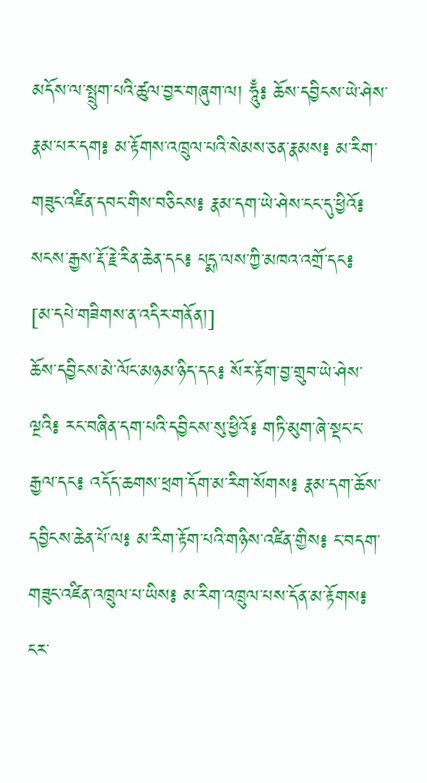མདོས་ལ་སྤྲུག་པའི་ཚུལ་བྱར་གཞུག་ལ། ཧཱུྃ༔ ཆོས་དབྱིངས་ཡེ་ཤེས་རྣམ་པར་དག༔ མ་རྟོགས་འཁྲུལ་པའི་སེམས་ཅན་རྣམས༔ མ་རིག་གཟུང་འཛིན་དབང་གིས་བཅིངས༔ རྣམ་དག་ཡེ་ཤེས་ངང་དུ་ཕྱིའོ༔ སངས་རྒྱས་རྡོ་རྗེ་རིན་ཆེན་དང༔ པདྨ་ལས་ཀྱི་མཁའ་འགྲོ་དང༔
[མ་དཔེ་གཟིགས་ན་འདིར་གནོན།]
ཆོས་དབྱིངས་མེ་ལོང་མཉམ་ཉིད་དང༔ སོར་རྟོག་བྱ་གྲུབ་ཡེ་ཤེས་ལྔའི༔ རང་བཞིན་དག་པའི་དབྱིངས་སུ་ཕྱིའོ༔ གཏི་མུག་ཞེ་སྡང་ང་རྒྱལ་དང༔ འདོད་ཆགས་ཕྲག་དོག་མ་རིག་སོགས༔ རྣམ་དག་ཆོས་དབྱིངས་ཆེན་པོ་ལ༔ མ་རིག་རྟོག་པའི་གཉིས་འཛིན་གྱིས༔ ང་བདག་གཟུང་འཛིན་འཁྲུལ་པ་ཡིས༔ མ་རིག་འཁྲུལ་པས་དོན་མ་རྟོགས༔ ངར་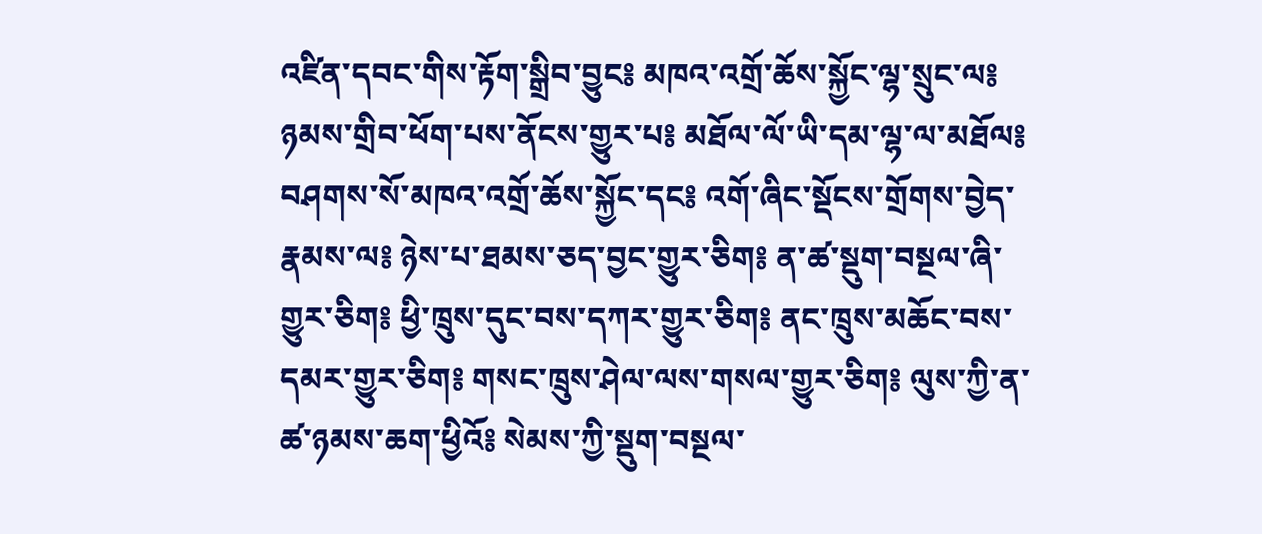འཛིན་དབང་གིས་རྟོག་སྒྲིབ་བྱུང༔ མཁའ་འགྲོ་ཆོས་སྐྱོང་ལྷ་སྲུང་ལ༔ ཉམས་གྲིབ་ཕོག་པས་ནོངས་གྱུར་པ༔ མཐོལ་ལོ་ཡི་དམ་ལྷ་ལ་མཐོལ༔ བཤགས་སོ་མཁའ་འགྲོ་ཆོས་སྐྱོང་དང༔ འགོ་ཞིང་སྡོངས་གྲོགས་བྱེད་རྣམས་ལ༔ ཉེས་པ་ཐམས་ཅད་བྱང་གྱུར་ཅིག༔ ན་ཚ་སྡུག་བསྔལ་ཞི་གྱུར་ཅིག༔ ཕྱི་ཁྲུས་དུང་བས་དཀར་གྱུར་ཅིག༔ ནང་ཁྲུས་མཆོང་བས་དམར་གྱུར་ཅིག༔ གསང་ཁྲུས་ཤེལ་ལས་གསལ་གྱུར་ཅིག༔ ལུས་ཀྱི་ན་ཚ་ཉམས་ཆག་ཕྱིའོ༔ སེམས་ཀྱི་སྡུག་བསྔལ་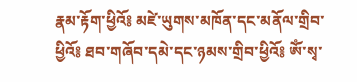རྣམ་རྟོག་ཕྱིའོ༔ མཛེ་ཡུགས་མཁོན་དང་མནོལ་གྲིབ་ཕྱིའོ༔ ཐབ་གཞོབ་དམེ་དང་ཉམས་གྲིབ་ཕྱིའོ༔ ཨོཾ་སྭ་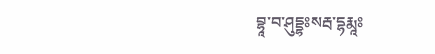བྷཱ་བ་ཤུདྡྷཿསརྦ་དྷརྨཱཿ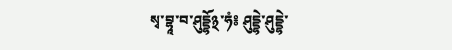སྭ་བྷཱ་བ་ཤུདྡྷོ྅་ཧཾ༔ ཤུདྡྷེ་ཤུདྡྷེ་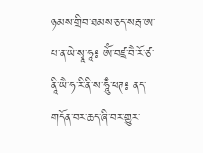ཉམས་གྲིབ་ཐམས་ཅད་སརྦ་ཨ་པ་ན་ཡེ་སྭཱ་ཧཱ༔ ཨོཾ་བཛྲ་བཻ་རོ་ཙ་ནཱི་ཡཻ་ཧ་རི་ནི་ས་ཧཱུྃ་ཕཊ༔ ནད་གདོན་བར་ཆད་ཞི་བར་གྱུར་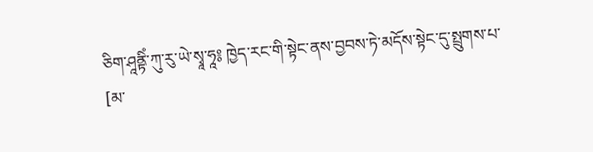ཅིག་ཤཱནྟིཾ་ཀུ་རུ་ཡེ་སྭཱ་ཧཱ༔ ཁྱེད་རང་གི་སྟེང་ནས་བྱབས་ཏེ་མདོས་སྟེང་དུ་སྤྲུགས་པ་
[མ་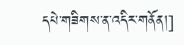དཔེ་གཟིགས་ན་འདིར་གནོན།]